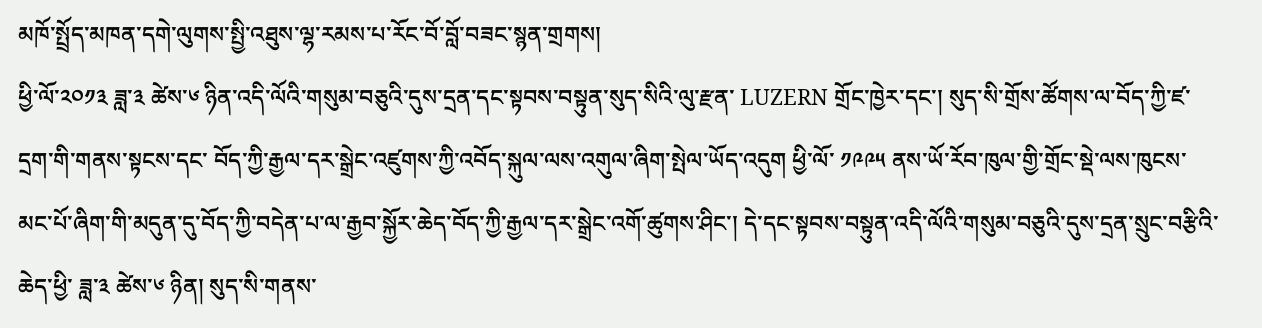མཁོ་སྤྲོད་མཁན་དགེ་ལུགས་སྤྱི་འཐུས་ལྷ་རམས་པ་རོང་བོ་བློ་བཟང་སྙན་གྲགས།
ཕྱི་ལོ་༢༠༡༣ ཟླ་༣ ཚེས་༦ ཉིན་འདི་ལོའི་གསུམ་བཅུའི་དུས་དྲན་དང་སྟབས་བསྟུན་སུད་སིའི་ལུ་རྫན་ LUZERN གྲོང་ཁྱེར་དང་། སུད་སི་གྲོས་ཚོགས་ལ་བོད་ཀྱི་ཛ་དྲག་གི་གནས་སྟངས་དང་ བོད་ཀྱི་རྒྱལ་དར་སྒྲེང་འཛུགས་ཀྱི་འབོད་སྐུལ་ལས་འགུལ་ཞིག་སྤེལ་ཡོད་འདུག ཕྱི་ལོ་ ༡༩༩༥ ནས་ཡོ་རོབ་ཁུལ་གྱི་གྲོང་སྡེ་ལས་ཁུངས་མང་པོ་ཞིག་གི་མདུན་དུ་བོད་ཀྱི་བདེན་པ་ལ་རྒྱབ་སྐྱོར་ཆེད་བོད་ཀྱི་རྒྱལ་དར་སྒྲེང་འགོ་ཚུགས་ཤིང་། དེ་དང་སྟབས་བསྟུན་འདི་ལོའི་གསུམ་བཅུའི་དུས་དྲན་སྲུང་བརྩིའི་ཆེད་ཕྱི་ ཟླ་༣ ཚེས་༦ ཉིན། སུད་སི་གནས་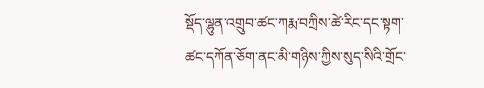སྡོད་ལྷུན་འགྲུབ་ཚང་ཀརྨ་བཀྲིས་ཚེ་རིང་དང་སྟག་ཚང་དཀོན་ཅོག་ནང་མི་གཉིས་ཀྱིས་སུད་སིའི་གྲོང་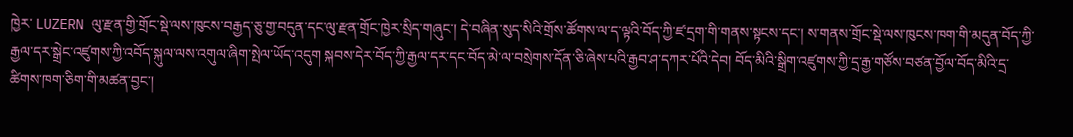ཁྱེར་ LUZERN ལུ་རྫན་གྱི་གྲོང་སྡེ་ལས་ཁུངས་བརྒྱད་ཅུ་གྱ་བདུན་དང་ལུ་རྫན་གྲོང་ཁྱེར་སྲིད་གཞུང་། དེ་བཞིན་སུད་སིའི་གྲོས་ཚོགས་ལ་ད་ལྟའི་བོད་ཀྱི་ཛ་དྲག་གི་གནས་སྟངས་དང་། ས་གནས་གྲོང་སྡེ་ལས་ཁུངས་ཁག་གི་མདུན་བོད་ཀྱི་རྒྱལ་དར་སྒྲེང་འཛུགས་ཀྱི་འབོད་སྐུལ་ལས་འགུལ་ཞིག་སྤེལ་ཡོད་འདུག སྐབས་དེར་བོད་ཀྱི་རྒྱལ་དར་དང་བོད་མེ་ལ་བསྲེགས་དོན་ཅི་ཞེས་པའི་རྒྱབ་ཤ་དཀར་པོའི་དེབ། བོད་མིའི་སྒྲིག་འཛུགས་ཀྱི་དྲ་རྒྱ་གཙོས་བཙན་བྱོལ་བོད་མིའི་དྲ་ཚིགས་ཁག་ཅིག་གི་མཚན་བྱང་།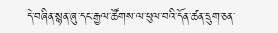དེ་བཞིན་སྙན་ཞུ་དང་རྒྱལ་ཚོགས་ལ་ཕུལ་བའི་དོན་ཚན་དྲུག་ཅན་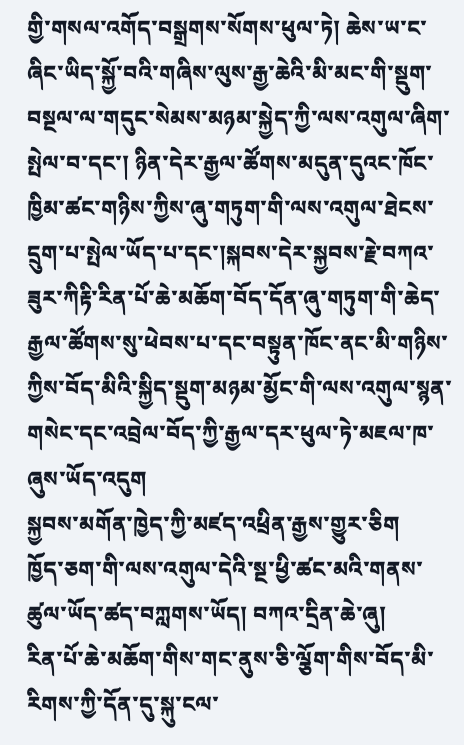གྱི་གསལ་འགོད་བསྒྲགས་སོགས་ཕུལ་ཏེ། ཆེས་ཡ་ང་ཞིང་ཡིད་སྐྱོ་བའི་གཞིས་ལུས་རྒྱ་ཆེའི་མི་མང་གི་སྡུག་བསྔལ་ལ་གདུང་སེམས་མཉམ་སྐྱེད་ཀྱི་ལས་འགུལ་ཞིག་སྤེལ་བ་དང་། ཉིན་དེར་རྒྱལ་ཚོགས་མདུན་དུའང་ཁོང་ཁྱིམ་ཚང་གཉིས་ཀྱིས་ཞུ་གཏུག་གི་ལས་འགུལ་ཐེངས་དྲུག་པ་སྤེལ་ཡོད་པ་དང་།སྐབས་དེར་སྐྱབས་རྗེ་བཀའ་ཟུར་ཀིརྟི་རིན་པོ་ཆེ་མཆོག་བོད་དོན་ཞུ་གཏུག་གི་ཆེད་རྒྱལ་ཚོགས་སུ་ཕེབས་པ་དང་བསྟུན་ཁོང་ནང་མི་གཉིས་ཀྱིས་བོད་མིའི་སྐྱིད་སྡུག་མཉམ་མྱོང་གི་ལས་འགུལ་སྙན་གསེང་དང་འབྲེལ་བོད་ཀྱི་རྒྱལ་དར་ཕུལ་ཏེ་མཇལ་ཁ་ཞུས་ཡོད་འདུག
སྐྱབས་མགོན་ཁྱེད་ཀྱི་མཛད་འཕྲིན་རྒྱས་གྱུར་ཅིག
ཁྱོད་ཅག་གི་ལས་འགུལ་དེའི་སྔ་ཕྱི་ཚང་མའི་གནས་ཚུལ་ཡོད་ཚད་བཀླགས་ཡོད། བཀའ་དྲིན་ཆེ་ཞུ།
རིན་པོ་ཆེ་མཆོག་གིས་གང་ནུས་ཅི་ལྕོག་གིས་བོད་མི་རིགས་ཀྱི་དོན་དུ་སྐུ་ངལ་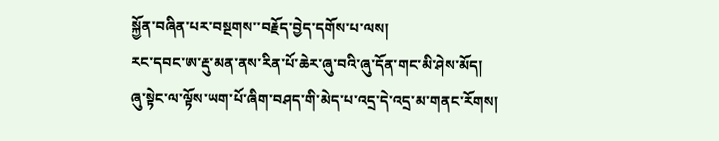སྐྱོན་བཞིན་པར་བསྔགས་་བརྗོད་བྱེད་དགོས་པ་ལས།
རང་དབང་ཨ་རྡུ་མན་ནས་རིན་པོ་ཆེར་ཞུ་བའི་ཞུ་དོན་གང་མི་ཤེས་མོད། ཞུ་སྟེང་ལ་ལྟོས་ཡག་པོ་ཞིག་བཤད་གི་མེད་པ་འདྲ་དེ་འདྲ་མ་གནང་རོགས།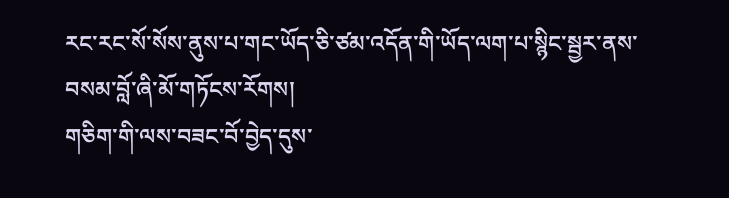རང་རང་སོ་སོས་ནུས་པ་གང་ཡོད་ཅི་ཙམ་འདོན་གི་ཡོད་ལག་པ་སྙིང་སྦྱར་ནས་བསམ་བློ་ཞི་མོ་གཏོངས་རོགས།
གཅིག་གི་ལས་བཟང་བོ་བྱེད་དུས་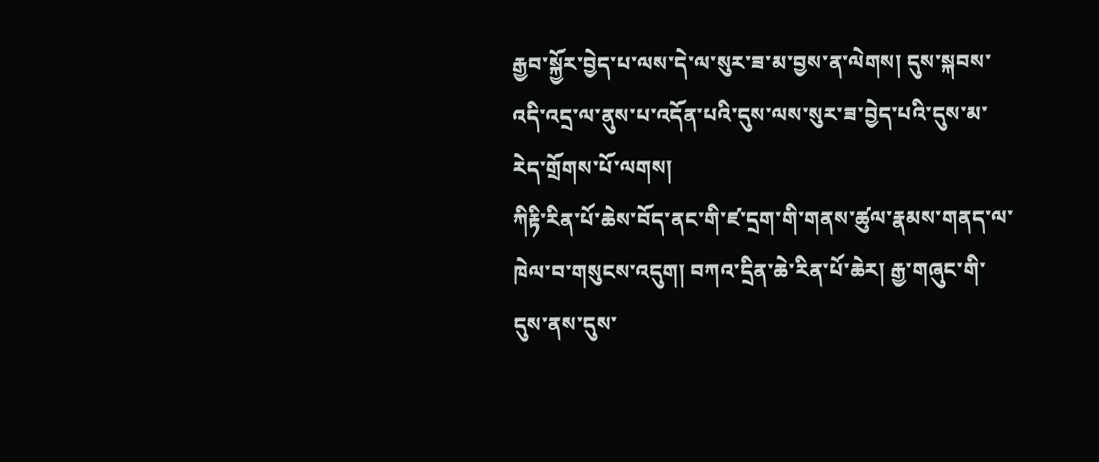རྒྱབ་སྐྱོར་བྱེད་པ་ལས་དེ་ལ་སུར་ཟ་མ་བྱས་ན་ལེགས། དུས་སྐབས་འདི་འདྲ་ལ་ནུས་པ་འདོན་པའི་དུས་ལས་སུར་ཟ་བྱེད་པའི་དུས་མ་རེད་གྲོགས་པོ་ལགས།
ཀིརྟི་རིན་པོ་ཆེས་བོད་ནང་གི་ཛ་དྲག་གི་གནས་ཚུལ་རྣམས་གནད་ལ་ཁེལ་བ་གསུངས་འདུག། བཀའ་དྲིན་ཆེ་རིན་པོ་ཆེར། རྒྱ་གཞུང་གི་དུས་ནས་དུས་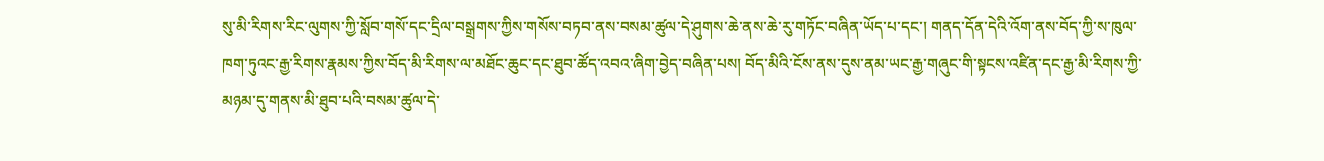སུ་མི་རིགས་རིང་ལུགས་ཀྱི་སློབ་གསོ་དང་དྲིལ་བསྒྲགས་ཀྱིས་གསོས་བཏབ་ནས་བསམ་ཚུལ་དེ་ཤུགས་ཆེ་ནས་ཆེ་རུ་གཏོང་བཞིན་ཡོད་པ་དང་། གནད་དོན་དེའི་འོག་ནས་བོད་ཀྱི་ས་ཁུལ་ཁག་ཏུའང་རྒྱ་རིགས་རྣམས་ཀྱིས་བོད་མི་རིགས་ལ་མཐོང་ཆུང་དང་ཐུབ་ཚོད་འབའ་ཞིག་བྱེད་བཞིན་པས། བོད་མིའི་ངོས་ནས་དུས་ནམ་ཡང་རྒྱ་གཞུང་གི་སྟངས་འཛིན་དང་རྒྱ་མི་རིགས་ཀྱི་མཉམ་དུ་གནས་མི་ཐུབ་པའི་བསམ་ཚུལ་དེ་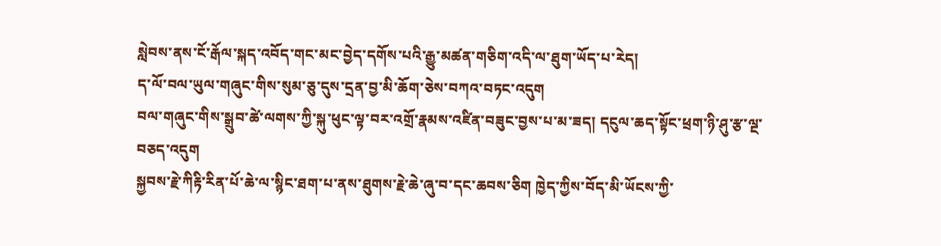སླེབས་ནས་ངོ་རྒོལ་སྐད་འབོད་གང་མང་བྱེད་དགོས་པའི་རྒྱུ་མཚན་གཅིག་འདི་ལ་ཐུག་ཡོད་པ་རེད།
ད་ལོ་བལ་ཡུལ་གཞུང་གིས་སུམ་ཅུ་དུས་དྲན་བྱ་མི་ཆོག་ཅེས་བཀའ་བཏང་འདུག
བལ་གཞུང་གིས་སྒྲུབ་ཚེ་ལགས་ཀྱི་སྐུ་ཕུང་ལྟ་བར་འགྲོ་རྣམས་འཛིན་བཟུང་བྱས་པ་མ་ཟད། དངུལ་ཆད་སྟོང་ཕྲག་ཉི་ཤུ་རྩ་ལྔ་བཅད་འདུག
སྐྱབས་རྗེ་ཀིརྟི་རིན་པོ་ཆེ་ལ་སྙིང་ཐག་པ་ནས་ཐུགས་རྗེ་ཆེ་ཞུ་བ་དང་ཆབས་ཅིག ཁྱེད་ཀྱིས་བོད་མི་ཡོངས་ཀྱི་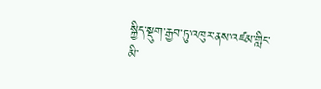སྐྱིད་སྡུག་རྒྱབ་ཏུ་འཁུར་ནས་འཛམ་གླིང་མི་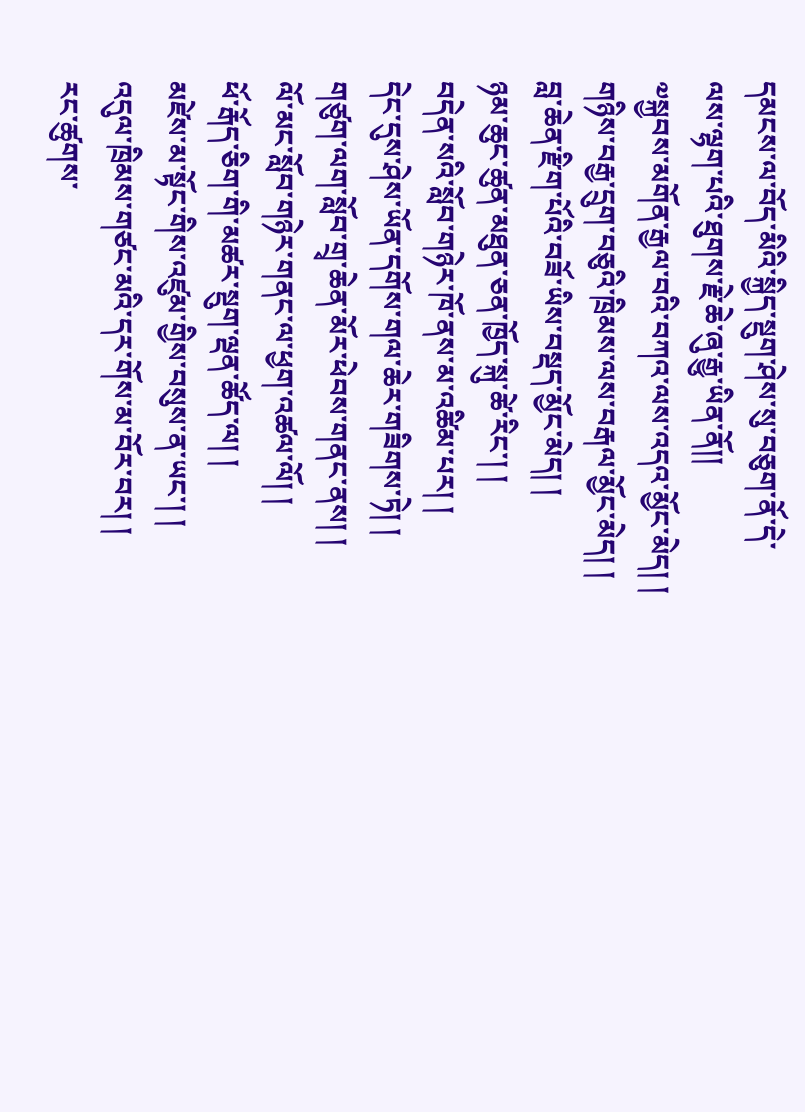དམངས་ལ་བོད་མིའི་སྐྱིད་སྡུག་ཤེས་སུ་བཅུག་ནོ་དེ་ལས་ལྷག་པའི་ཐུགས་རྗེ་ཆེ་ཞུ་རྒྱུ་ཡིན་ནོ།།
༧སྐྱབས་མགོན་རྒྱལ་བའི་བཀའ་ལས་འདའ་མྱོང་མེད། །
གཉིས་བརྒྱ་དྲུག་བཅུའི་ཁྲིམས་ལས་བརྒལ་མྱོང་མེད། །
བླ་ཆེན་རྫིག་པོའི་བཟོ་ཡིས་བསྡད་མྱོང་མེད། །
ཉམ་ཆུང་ཚུན་མཐུན་ཅན་ཁྱོད་སྐུ་ཚེ་རིང་། །
བདེན་སའི་སློབ་གཉེར་ཁོ་ནས་མ་འཚིམ་པར། །
དེང་དུས་ཤེས་ཡོན་དགོས་གལ་ཆེར་གཟིགས་ཏེ། །
གཙུག་ལག་སློབ་གྲྭ་ཆེན་མོར་ཕེབས་གནང་ནས། །
ལོ་མང་སློབ་གཉེར་གནང་ལ་ཕྱག་འཚལ་ལོ། །
ཕོ་རྒོད་ཅིག་གི་མཚར་སྡུག་ལྡན་ཚོད་ལ། །
མཛེས་མ་སྟོང་གིས་འཛུམ་གྱིས་བསུས་ན་ཡང་། །
འདུལ་ཁྲིམས་གཙང་མའི་དར་གོས་མ་བོར་བར། །
རང་ཚུགས་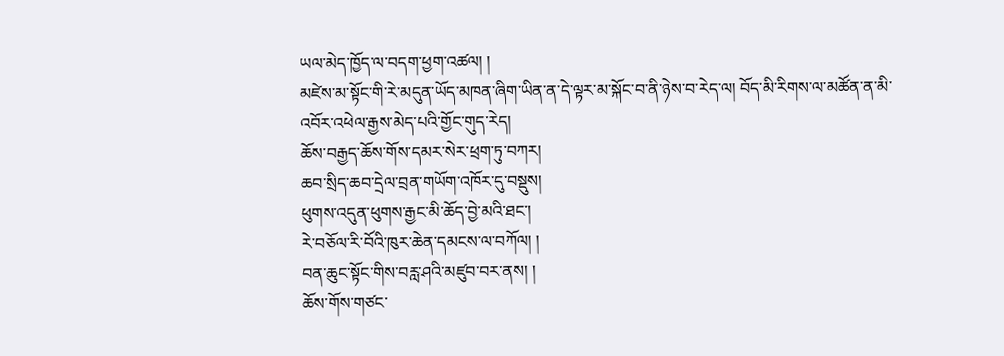ཡལ་མེད་ཁྱོད་ལ་བདག་ཕྱག་འཚལ། །
མཛེས་མ་སྟོང་གི་རེ་མདུན་ཡོད་མཁན་ཞིག་ཡིན་ན་དེ་ལྟར་མ་སྐོང་བ་ནི་ཉེས་བ་རེད་ལ། བོད་མི་རིགས་ལ་མཚོན་ན་མི་འབོར་འཕེལ་རྒྱས་མེད་པའི་གྱོང་གུད་རེད།
ཆོས་བརྒྱད་ཆོས་གོས་དམར་སེར་ཕྲག་ཏུ་བཀར།
ཆབ་སྲིད་ཆབ་དྲེལ་བྲན་གཡོག་འཁོར་དུ་བསྡུས།
ཕུགས་འདུན་ཕུགས་རྒྱང་མི་ཆོད་བྱེ་མའི་ཐང་།
རེ་བཅོལ་རི་བོའི་ཁུར་ཆེན་དམངས་ལ་བཀོལ། །
བན་ཆུང་སྟོང་གིས་བརླ་ཤའི་མཛུབ་བར་ནས། །
ཆོས་གོས་གཙང་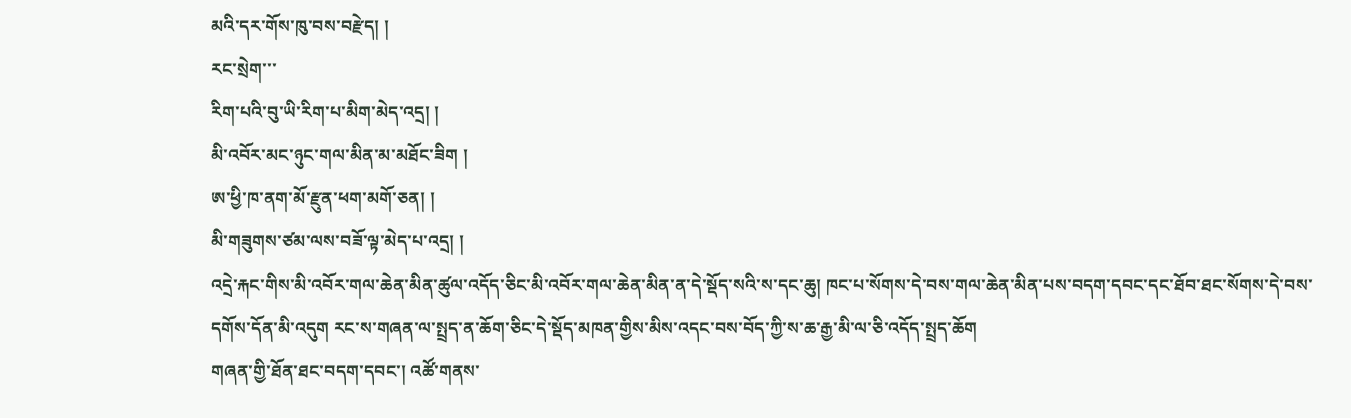མའི་དར་གོས་ཁུ་བས་བརྫེད། །
རང་སྲེག་་་
རིག་པའི་བུ་ཡི་རིག་པ་མིག་མེད་འདྲ། །
མི་འབོར་མང་ཉུང་གལ་མིན་མ་མཐོང་ཟིག །
ཨ་ཕྱི་ཁ་ནག་མོ་རྫུན་ཕག་མགོ་ཅན། །
མི་གཟུགས་ཙམ་ལས་བཟོ་ལྟ་མེད་པ་འདྲ། །
འདྲེ་རྐང་གིས་མི་འབོར་གལ་ཆེན་མིན་ཚུལ་འདོད་ཅིང་མི་འབོར་གལ་ཆེན་མིན་ན་དེ་སྡོད་སའི་ས་དང་ཆུ། ཁང་པ་སོགས་དེ་བས་གལ་ཆེན་མིན་པས་བདག་དབང་དང་ཐོབ་ཐང་སོགས་དེ་བས་དགོས་དོན་མི་འདུག རང་ས་གཞན་ལ་སྤྲད་ན་ཆོག་ཅིང་དེ་སྡོད་མཁན་གྱིས་མིས་འདང་བས་བོད་ཀྱི་ས་ཆ་རྒྱ་མི་ལ་ཅི་འདོད་སྤྲད་ཆོག
གཞན་གྱི་ཐོན་ཐང་བདག་དབང་། འཚོ་གནས་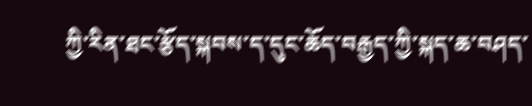ཀྱི་རིན་ཐང་རྩོད་སྐབས་ད་དུང་ཆོད་བརྒྱད་ཀྱི་སྐད་ཆ་བཤད་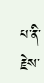པ་ནི་རྗེས་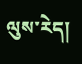ལུས་རེད།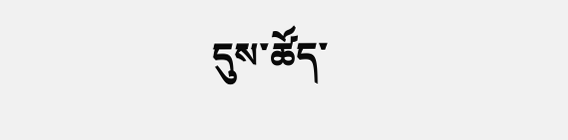དུས་ཚོད་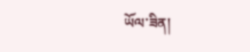ཡོལ་ཟིན།